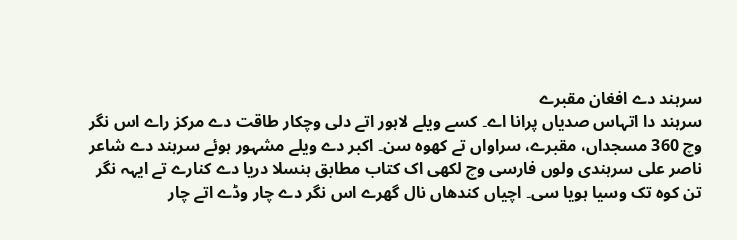سرہند دے افغان مقبرے
سرہند دا اتہاس صدیاں پرانا اے۔ کسے ویلے لاہور اتے دلی وچکار طاقت دے مرکز راے اس نگر وچ 360 مسجداں، مقبرے، سراواں تے کھوہ سن۔ اکبر دے ویلے مشہور ہوئے سرہند دے شاعر ناصر علی سرہندی ولوں فارسی وچ لکھی اک کتاب مطابق ہنسلا دریا دے کنارے تے ایہہ نگر تن کوہ تک وسیا ہویا سی۔ اچیاں کندھاں نال گھرے اس نگر دے چار وڈے اتے چار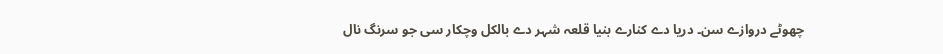چھوٹے دروازے سن۔ دریا دے کنارے بنیا قلعہ شہر دے بالکل وچکار سی جو سرنگ نال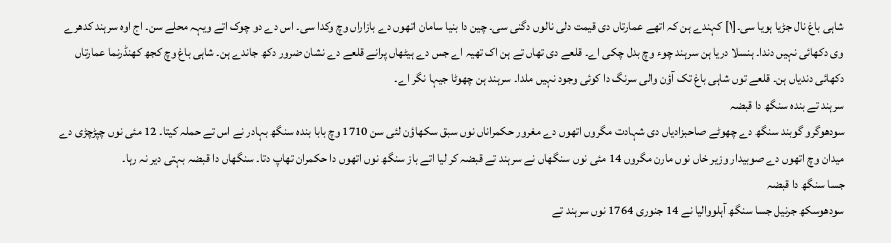شاہی باغ نال جڑیا ہویا سی۔[۱] کہندے ہن کہ اتھے عمارتاں دی قیمت دلی نالوں دگنی سی۔ چین دا بنیا سامان اتھوں دے بازاراں وچ وکدا سی۔ اس دے دو چوک اتے ویہہ محلے سن۔ اج اوہ سرہند کدھرے وی دکھائی نہیں دندا۔ ہنسلا دریا ہن سرہند چوء وچ بدل چکی اے۔ قلعے دی تھاں تے ہن اک تھیہ اے جس دے ہیٹھاں پرانے قلعے دے نشان ضرور دکھ جاندے ہن۔ شاہی باغ وچ کجھ کھنڈرنما عمارتاں دکھائی دندیاں ہن۔ قلعے توں شاہی باغ تک آؤن والی سرنگ دا کوئی وجود نہیں ملدا۔ سرہند ہن چھوٹا جیہا نگر اے۔
سرہند تے بندہ سنگھ دا قبضہ
سودھوگرو گوبند سنگھ دے چھوٹے صاحبزادیاں دی شہادت مگروں اتھوں دے مغرور حکمراناں نوں سبق سکھاؤن لئی سن 1710 وچ بابا بندہ سنگھ بہادر نے اس تے حملہ کیتا۔ 12 مئی نوں چپڑچڑی دے میدان وچ اتھوں دے صوبیدار وزیر خاں نوں مارن مگروں 14 مئی نوں سنگھاں نے سرہند تے قبضہ کر لیا اتے باز سنگھ نوں اتھوں دا حکمران تھاپ دتا۔ سنگھاں دا قبضہ بہتی دیر نہ رہا۔
جسا سنگھ دا قبضہ
سودھوسکھ جرنیل جسا سنگھ آہلووالیا نے 14 جنوری 1764 نوں سرہند تے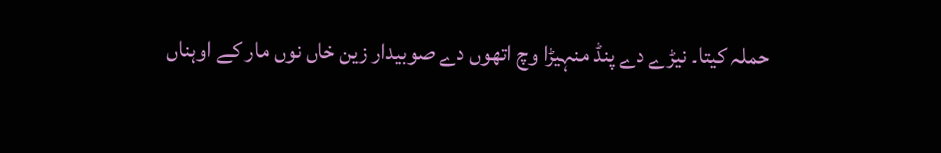حملہ کیتا۔ نیڑے دے پنڈ منہیڑا وچ اتھوں دے صوبیدار زین خاں نوں مار کے اوہناں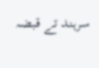سرہند تے قبضہ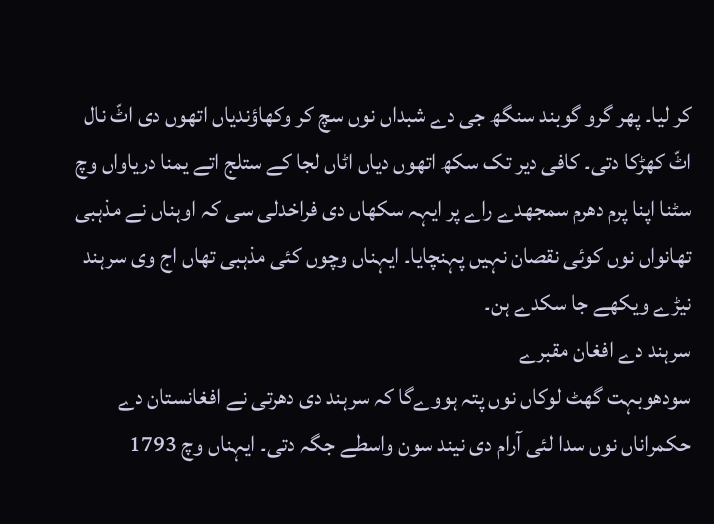کر لیا۔ پھر گرو گوبند سنگھ جی دے شبداں نوں سچ کر وکھاؤندیاں اتھوں دی اٹّ نال اٹّ کھڑکا دتی۔ کافی دیر تک سکھ اتھوں دیاں اٹاں لجا کے ستلج اتے یمنا دریاواں وچ سٹنا اپنا پرم دھرم سمجھدے راے پر ایہہ سکھاں دی فراخدلی سی کہ اوہناں نے مذہبی تھانواں نوں کوئی نقصان نہیں پہنچایا۔ ایہناں وچوں کئی مذہبی تھاں اج وی سرہند نیڑے ویکھے جا سکدے ہن۔
سرہند دے افغان مقبرے
سودھوبہت گھٹ لوکاں نوں پتہ ہووےگا کہ سرہند دی دھرتی نے افغانستان دے حکمراناں نوں سدا لئی آرام دی نیند سون واسطے جگہ دتی۔ ایہناں وچ 1793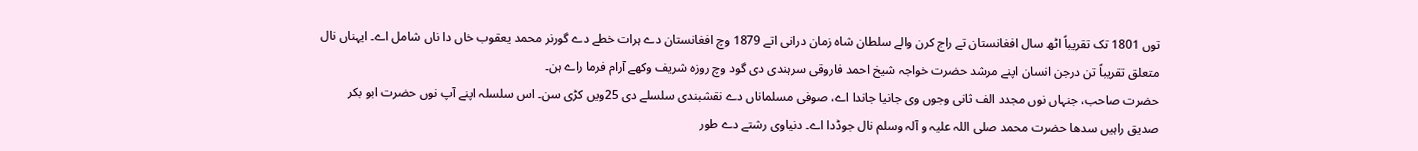توں 1801 تک تقریباً اٹھ سال افغانستان تے راج کرن والے سلطان شاہ زمان درانی اتے 1879 وچ افغانستان دے ہرات خطے دے گورنر محمد یعقوب خاں دا ناں شامل اے۔ ایہناں نال متعلق تقریباً تن درجن انسان اپنے مرشد حضرت خواجہ شیخ احمد فاروقی سرہندی دی گود وچ روزہ شریف وکھے آرام فرما راے ہن۔
حضرت صاحب، جنہاں نوں مجدد الف ثانی وجوں وی جانیا جاندا اے، صوفی مسلماناں دے نقشبندی سلسلے دی 25ویں کڑی سن۔ اس سلسلہ اپنے آپ نوں حضرت ابو بکر صدیق راہیں سدھا حضرت محمد صلی اللہ علیہ و آلہ وسلم نال جوڈدا اے۔ دنیاوی رشتے دے طور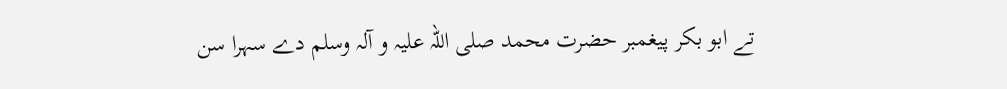تے ابو بکر پیغمبر حضرت محمد صلی اللہ علیہ و آلہ وسلم دے سہرا سن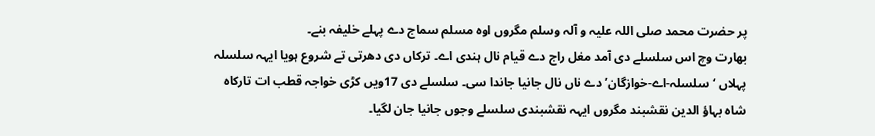پر حضرت محمد صلی اللہ علیہ و آلہ وسلم مگروں اوہ مسلم سماج دے پہلے خلیفہ بنے۔
بھارت وچ اس سلسلے دی آمد مغل راج دے قیام نال ہندی اے۔ ترکاں دی دھرتی تے شروع ہویا ایہہ سلسلہ پہلاں ‘سلسلہ-اے-خوازگان’ دے ناں نال جانیا جاندا سی۔ سلسلے دی 17ویں کڑی خواجہ قطب ات تارکاہ شاہ بہاؤ الدین نقشبند مگروں ایہہ نقشبندی سلسلے وجوں جانیا جان لگیا۔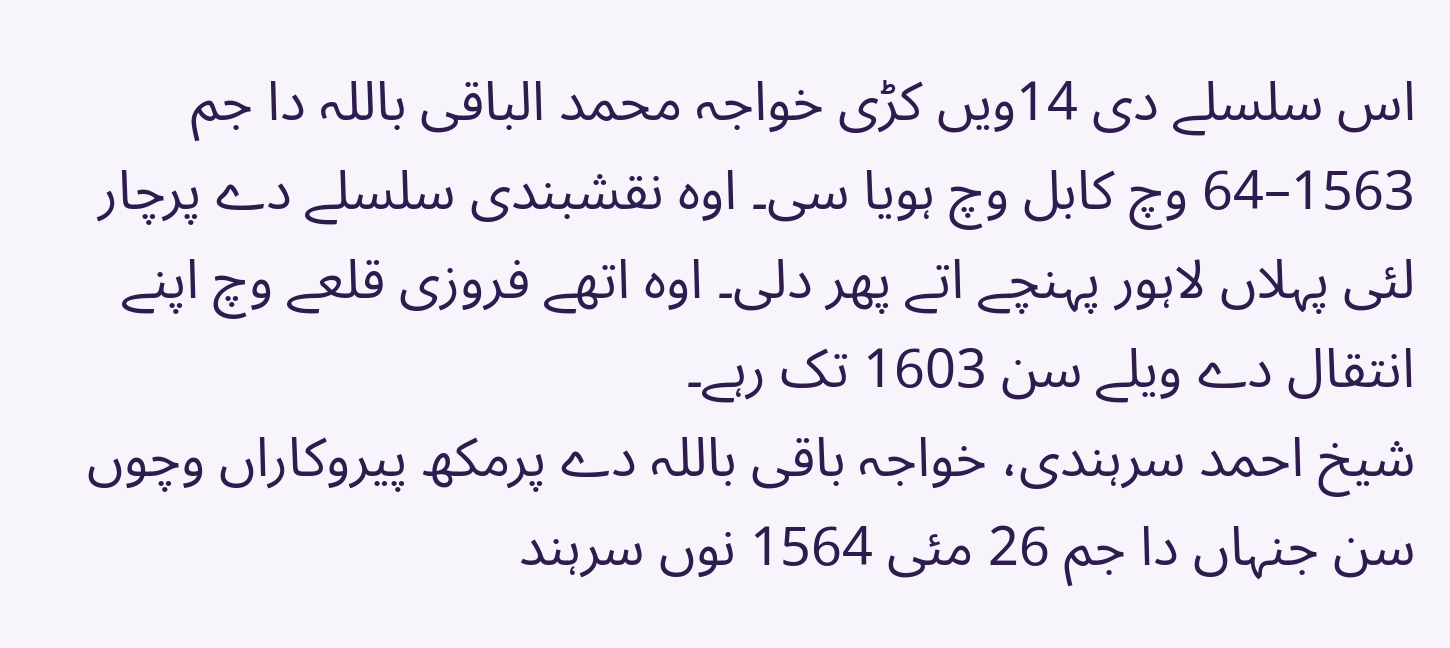اس سلسلے دی 14ویں کڑی خواجہ محمد الباقی باللہ دا جم 1563–64 وچ کابل وچ ہویا سی۔ اوہ نقشبندی سلسلے دے پرچار لئی پہلاں لاہور پہنچے اتے پھر دلی۔ اوہ اتھے فروزی قلعے وچ اپنے انتقال دے ویلے سن 1603 تک رہے۔
شیخ احمد سرہندی، خواجہ باقی باللہ دے پرمکھ پیروکاراں وچوں سن جنہاں دا جم 26 مئی 1564 نوں سرہند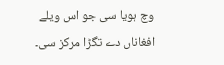وچ ہویا سی جو اس ویلے افغاناں دے تگڑا مرکز سی۔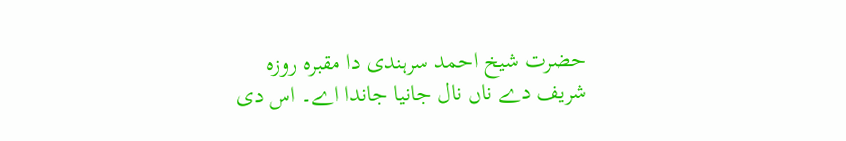حضرت شیخ احمد سرہندی دا مقبرہ روزہ شریف دے ناں نال جانیا جاندا اے۔ اس دی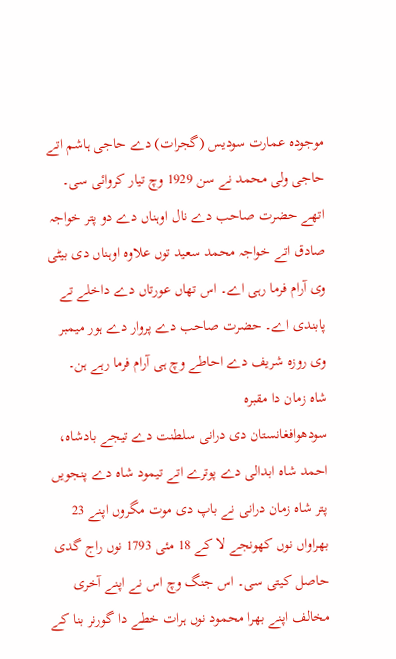موجودہ عمارت سودیس (گجرات) دے حاجی ہاشم اتے حاجی ولی محمد نے سن 1929 وچ تیار کروائی سی۔ اتھے حضرت صاحب دے نال اوہناں دے دو پتر خواجہ صادق اتے خواجہ محمد سعید توں علاوہ اوہناں دی بیٹی وی آرام فرما رہی اے۔ اس تھاں عورتاں دے داخلے تے پابندی اے۔ حضرت صاحب دے پروار دے ہور میمبر وی روزہ شریف دے احاطے وچ ہی آرام فرما رہے ہن۔
شاہ زمان دا مقبرہ
سودھوافغانستان دی درانی سلطنت دے تیجے بادشاہ، احمد شاہ ابدالی دے پوترے اتے تیمود شاہ دے پنجویں پتر شاہ زمان درانی نے باپ دی موت مگروں اپنے 23 بھراواں نوں کھونجے لا کے 18 مئی 1793 نوں راج گدی حاصل کیتی سی۔ اس جنگ وچ اس نے اپنے آخری مخالف اپنے بھرا محمود نوں ہرات خطے دا گورنر بنا کے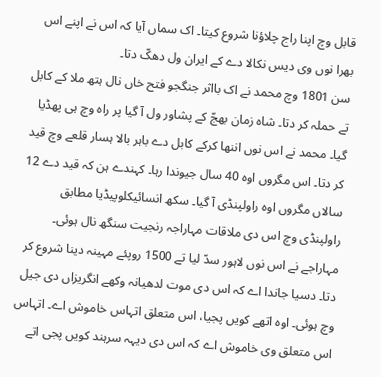قابل وچ اپنا راج چلاؤنا شروع کیتا۔ اک سماں آیا کہ اس نے اپنے اس بھرا نوں وی دیس نکالا دے کے ایران ول دھکّ دتا۔
سن 1801 وچ محمد نے اک بااثر جنگجو فتح خاں نال ہتھ ملا کے کابل تے حملہ کر دتا۔ شاہ زمان بھجّ کے پشاور ول آ گیا پر راہ وچ ہی پھڈیا گیا۔ محمد نے اس نوں اننھا کرکے کابل دے باہر بالا ہسار قلعے وچ قید کر دتا۔ اس مگروں اوہ 40 سال جیوندا رہا۔ کہندے ہن کہ قید دے 12 سالاں مگروں اوہ راولپنڈی آ گیا۔ سکھ انسائیکلوپیڈیا مطابق راولپنڈی وچ اس دی ملاقات مہاراجہ رنجیت سنگھ نال ہوئی۔ مہاراجے نے اس نوں لاہور سدّ لیا تے 1500 روپئے مہینہ دینا شروع کر دتا۔ دسیا جاندا اے کہ اس دی موت لدھیانہ وکھے انگریزاں دی جیل وچ ہوئی۔ اوہ اتھے کویں پجیا، اس متعلق اتہاس خاموش اے۔ اتہاس اس متعلق وی خاموش اے کہ اس دی دیہہ سرہند کویں پجی اتے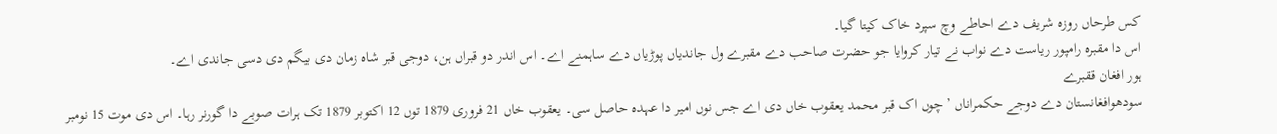کس طرحاں روزہ شریف دے احاطے وچ سپرد خاک کیتا گیا۔
اس دا مقبرہ رامپور ریاست دے نواب نے تیار کروایا جو حضرت صاحب دے مقبرے ول جاندیاں پوڑیاں دے ساہمنے اے۔ اس اندر دو قبراں ہن، دوجی قبر شاہ زمان دی بیگم دی دسی جاندی اے۔
ہور افغان ققبرے
سودھوافغانستان دے دوجے حکمراناں ’چوں اک قبر محمد یعقوب خاں دی اے جس نوں امیر دا عہدہ حاصل سی۔ یعقوب خاں 21 فروری 1879 توں 12 اکتوبر 1879 تک ہرات صوبے دا گورنر رہا۔ اس دی موت 15 نومبر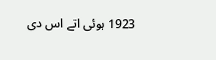1923 ہوئی اتے اس دی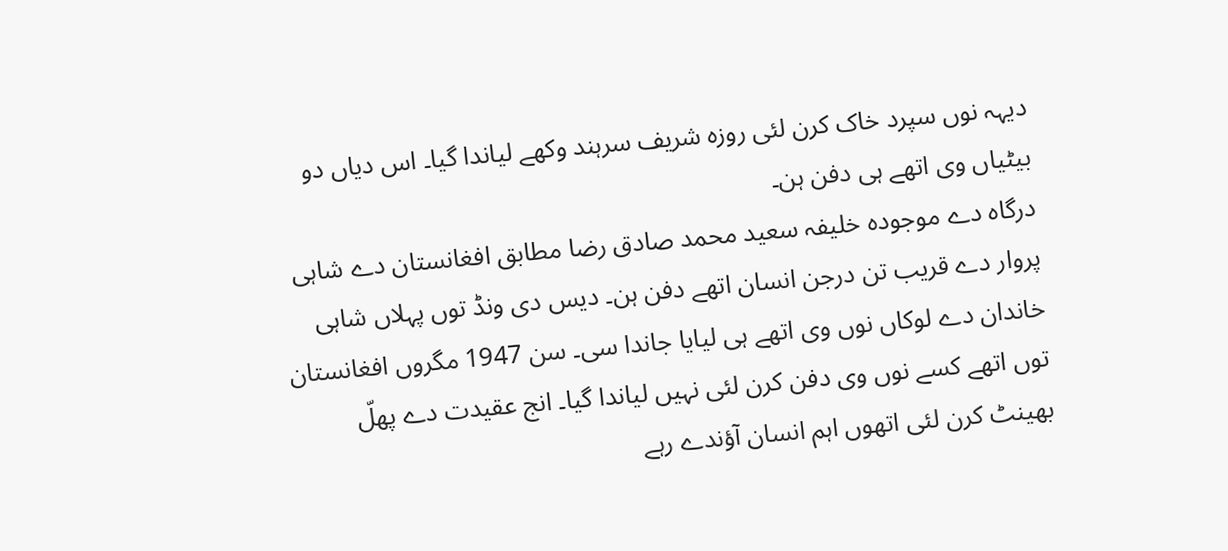دیہہ نوں سپرد خاک کرن لئی روزہ شریف سرہند وکھے لیاندا گیا۔ اس دیاں دو بیٹیاں وی اتھے ہی دفن ہن۔
درگاہ دے موجودہ خلیفہ سعید محمد صادق رضا مطابق افغانستان دے شاہی پروار دے قریب تن درجن انسان اتھے دفن ہن۔ دیس دی ونڈ توں پہلاں شاہی خاندان دے لوکاں نوں وی اتھے ہی لیایا جاندا سی۔ سن 1947 مگروں افغانستان توں اتھے کسے نوں وی دفن کرن لئی نہیں لیاندا گیا۔ انج عقیدت دے پھلّ بھینٹ کرن لئی اتھوں اہم انسان آؤندے رہے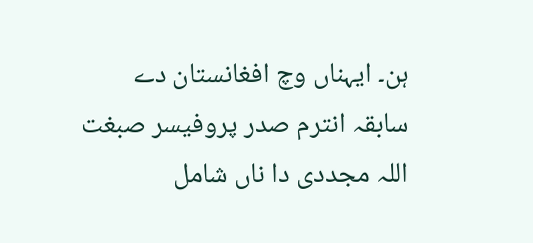ہن۔ ایہناں وچ افغانستان دے سابقہ انترم صدر پروفیسر صبغت اللہ مجددی دا ناں شامل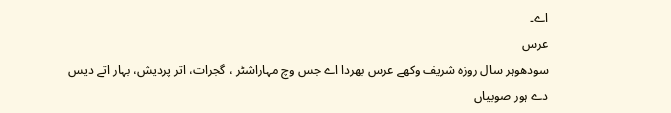اے۔
عرس
سودھوہر سال روزہ شریف وکھے عرس بھردا اے جس وچ مہاراشٹر ، گجرات، اتر پردیش، بہار اتے دیس دے ہور صوبیاں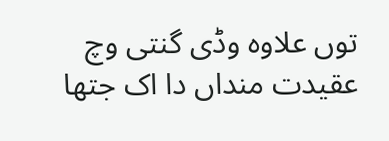توں علاوہ وڈی گنتی وچ عقیدت منداں دا اک جتھا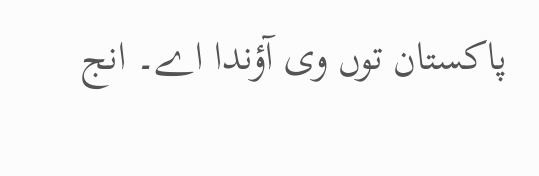پاکستان توں وی آؤندا اے۔ انج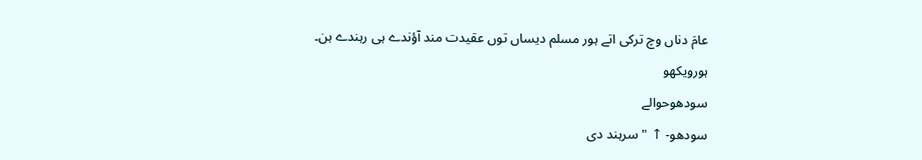عامَ دناں وچ ترکی اتے ہور مسلم دیساں توں عقیدت مند آؤندے ہی رہندے ہن۔
ہورویکھو
سودھوحوالے
سودھو- ↑ "سرہند دی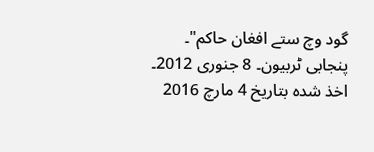گود وچ ستے افغان حاکم"۔ پنجابی ٹربیون۔ 8 جنوری 2012۔ اخذ شدہ بتاریخ 4 مارچ 2016